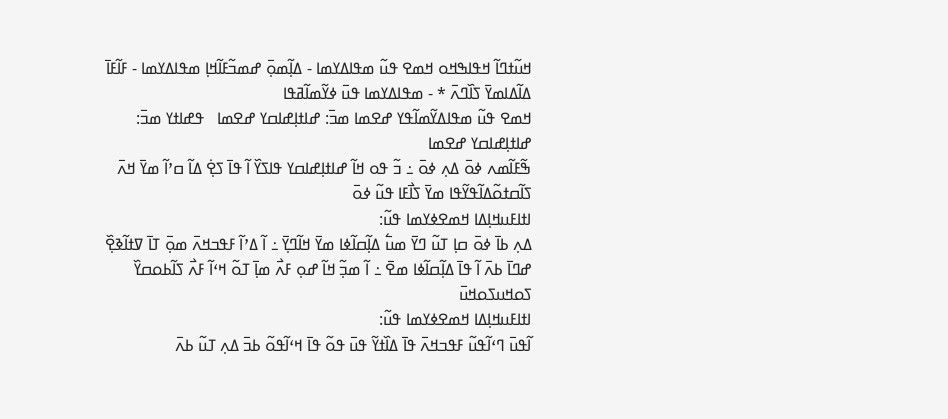ߞߎ߬ߙߣߊ߬ ߞߟߊߒߞߋ ߞߘߐ ߟߎ߬ ߘߟߊߡߌߘߊ - ߡߊ߲߬ߘߋ߲߫ ߝߘߏ߬ߓߊ߬ߞߊ߲ ߘߟߊߡߌߘߊ - ߓߊ߬ߓߊ߫ ߡߊ߬ߡߊߘߌ߫ ߖߊ߰ߣߍ߫ * - ߘߟߊߡߌߘߊ ߟߎ߫ ߦߌ߬ߘߊ߬ߥߟߊ
ߞߘߐ ߟߎ߬ ߘߟߊߡߌ߬ߘߊ߬ߟߌ ߝߐߘߊ ߘߏ߫: ߝߊߙߊ߲ߝߊߛߌ ߝߐߘߊ   ߟߝߊߙߌ ߘߏ߫:
ߝߊߙߊ߲ߝߊߛߌ ߝߐߘߊ
ߒ߬ߓߊ߬ߘߍ ߦߋ߫ ߡߍ߲ ߦߋ߫ ߸ ߏ߬ ߟߋ ߞߊ߬ ߝߊߙߊ߲ߝߊߛߌ ߟߊߖߌ߰ ߊ߬ ߟߊ߫ ߖߐ߲߭ ߡߊ߬ ߛߴߊ߬ ߘߌ߫ ߞߍ߫ ߖߊ߬ߛߙߋ߬ߡߊ߬ߟߌ߬ߟߊ ߘߌ߫ ߖߊ߯ߓߊ ߟߎ߬ ߦߋ߫
ߊߙߊߓߎߞߊ߲ߡߊ ߞߘߐߦߌߘߊ ߟߎ߬:
ߡߍ߲ ߕߊ߫ ߦߋ߫ ߛߊ߲ ߠߎ߬ ߣߌ߫ ߘߎ߱ ߡߊ߲߬ߛߊ߬ߦߊ ߘߌ߫ ߞߊ߬ߣߌ߲߫ ߸ ߊ߬ ߡߴߊ߬ ߓߟߏߞߍ߫ ߘߋ߲߫ ߠߊ߫ ߜߙߊ߬ߢߐ߲߰ ߝߣߊ߫ ߕߍ߫ ߊ߬ ߟߊ߫ ߡߊ߲߬ߛߊ߬ߦߊ ߘߐ߫ ߸ ߊ߬ ߘߏ߲߬ ߞߊ߬ ߝߋ߲ ߓߍ߯ ߘߊ߲߫ ߠߋ߬ ߞߵߊ߬ ߓߍ߯ ߖߊ߬ߕߋߛߌ߰ ߖߋߞߎߖߋߞߎ߫
ߊߙߊߓߎߞߊ߲ߡߊ ߞߘߐߦߌߘߊ ߟߎ߬:
ߊ߬ߟߎ߫ ߣߵߊ߬ߟߎ߬ ߓߟߏߞߍ߫ ߟߊ߫ ߡߊ߰ߙߌ߬ ߟߎ߫ ߟߋ߬ ߟߊ߫ ߞߵߊ߬ߟߋ߬ ߕߏ߫ ߡߍ߲ ߠߎ߬ ߕߍ߫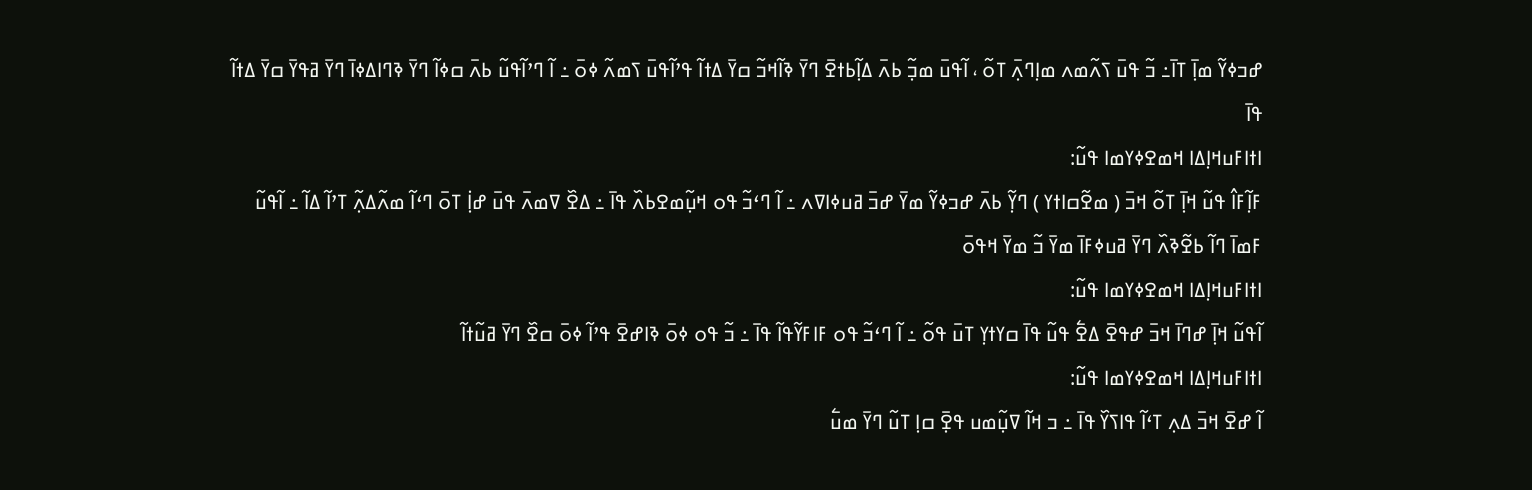ߝߏߦߌ߬ ߘߊ߲߫ ߠߊ߫߸ ߏ߬ ߟߎ߫ ߖߍ߬ߘߍ ߘߊ߲ߣߍ߲߫ ߠߋ߬ ، ߊ߬ߟߎ߫ ߘߏ߲߬ ߕߍ߫ ߡߊ߲߬ߕߙߐ߫ ߣߌ߫ ߢߊ߬ߞߏ߬ ߛߌ߫ ߡߙߊ߬ ߟߴߊ߬ߟߎ߫ ߖߘߍ߬ ߦߋ߫ ߸ ߊ߬ ߣߴߊ߬ߟߎ߬ ߕߍ߫ ߛߦߊ߬ ߣߌ߫ ߢߣߊߡߦߊ߫ ߣߌ߫ ߥߟߌ߫ ߛߌ߫ ߡߙߊ߬ ߟߊ߫
ߊߙߊߓߎߞߊ߲ߡߊ ߞߘߐߦߌߘߊ ߟߎ߬:
ߓߊ߲߬ߓߊ߮ ߟߎ߬ ߞߊ߲߫ ߠߋ߬ ߞߏ߫ ( ߘߐ߬ߛߊߙߌ ) ߣߌ߲߬ ߕߍ߫ ߝߏߦߌ߬ ߘߌ߫ ߝߏ߫ ߥߎߦߊߜߍ ߸ ߊ߬ ߣߵߏ߬ ߟߋ ߞߎ߲߬ߘߐߕߍ߰ ߟߊ߫ ߸ ߡߐ߰ ߜߘߍ߫ ߟߎ߫ ߝߊ߲߭ ߠߋ߫ ߣߵߊ߬ ߘߍ߬ߡߍ߲߬ ߠߴߊ߬ ߡߊ߬ ߸ ߊ߬ߟߎ߬ ߓߘߊ߫ ߣߊ߬ ߕߐ߬ߢߍ߰ ߣߌ߫ ߥߎߦߓߊ߫ ߘߌ߫ ߏ߬ ߘߌ߫ ߞߟߋ߫
ߊߙߊߓߎߞߊ߲ߡߊ ߞߘߐߦߌߘߊ ߟߎ߬:
ߊ߬ߟߎ߬ ߞߊ߲߫ ߝߣߊ߫ ߞߏ߫ ߝߟߐ߫ ߡߐ߱ ߟߎ߬ ߟߊ߫ ߛߌߙߌ߲ ߠߎ߫ ߟߋ߬ ߸ ߊ߬ ߣߵߏ߬ ߟߋ ߓߊߓߌ߬ߟߊ߬ ߟߊ߫ ߸ ߏ߬ ߟߋ ߦߋ߫ ߢߊߝߐ߫ ߟߴߊ߬ ߦߋ߫ ߛߐ߰ ߣߌ߫ ߥߎ߬ߙߊ߬
ߊߙߊߓߎߞߊ߲ߡߊ ߞߘߐߦߌߘߊ ߟߎ߬:
ߊ߬ ߝߐ߫ ߞߏ߫ ߡߍ߲ ߠߵߊ߬ ߟߊߖߌ߰ ߟߊ߫ ߸ ߏ ߞߊ߬ ߜߎ߲߬ߘߎ ߟߐ߲߫ ߛߊ߲ ߠߎ߬ ߣߌ߫ ߘߎ߱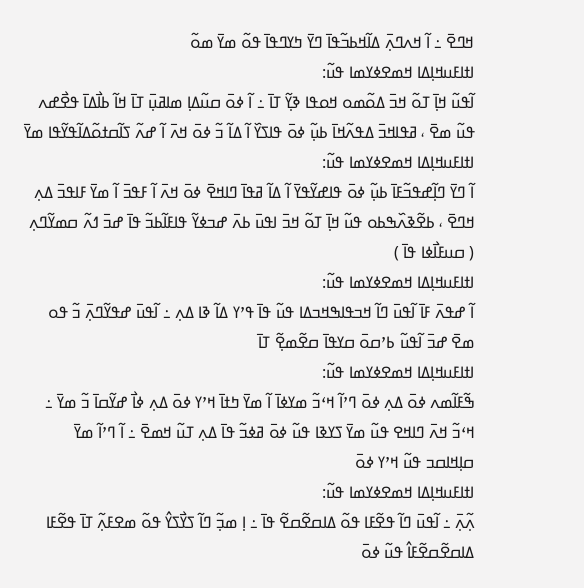ߞߣߐ߫ ߸ ߊ߬ ߞߍߣߍ߲߫ ߡߊ߬ߞߕߏ߬ߟߊ߫ ߣߌ߫ ߤߌߣߟߊ߫ ߟߋ߬ ߘߌ߫ ߘߋ߬
ߊߙߊߓߎߞߊ߲ߡߊ ߞߘߐߦߌߘߊ ߟߎ߬:
ߊ߬ߟߎ߬ ߞߊ߲߫ ߠߋ߬ ߞߏ߫ ߡߋ߬ߘߋ ߞߋߟߊ ߢߌ߲߬ ߠߊ߫ ߸ ߊ߬ ߦߋ߫ ߛߎ߬ߡߊ߲ ߘߊߥߎ߲߫ ߠߊ߫ ߞߊ߬ ߕߊ߯ߡߊ߫ ߟߐ߯ߝߍ ߟߎ߬ ߘߐ߫ ، ߥߟߊߞߏ߫ ߡߟߍ߬ߞߊ߫ ߕߎ߲߬ ߦߋ߫ ߟߊߖߌ߰ ߊ߬ ߡߊ߬ ߏ߬ ߦߋ߫ ߞߍ߫ ߊ߬ ߝߍ߬ ߖߊ߬ߛߙߋ߬ߡߊ߬ߟߌ߬ߟߊ ߘߌ߫
ߊߙߊߓߎߞߊ߲ߡߊ ߞߘߐߦߌߘߊ ߟߎ߬:
ߊ߬ ߣߌ߫ ߣߊ߲߬ߝߟߏ߬ߓߊ߫ ߕߎ߲߬ ߦߋ߫ ߟߊߝߌ߬ߟߌ߫ ߊ߬ ߡߊ߬ ߥߟߊ߫ ߣߊߞߐ߫ ߦߋ߫ ߞߍ߫ ߊ߬ ߓߟߏ߫ ߊ߬ ߘߌ߫ ߓߊߟߏ߫ ߡߍ߲ ߞߣߐ߫ ، ߕߐ߬ߢߍ߰ߒߕߋ ߟߎ߬ ߞߊ߲߫ ߠߋ߬ ߞߏ߫ ߊߟߎ߫ ߕߍ߫ ߝߏߦߌ߬ ߟߊߓߊ߬ߕߏ߬ ߟߊ߫ ߝߏ߫ ߗߍ߬ ߛߘߌ߬ߣߍ߲ ( ߛߎߓߊ߯ߦߊ ߟߊ߫ )
ߊߙߊߓߎߞߊ߲ߡߊ ߞߘߐߦߌߘߊ ߟߎ߬:
ߊ߬ ߝߟߍ߫ ߓߊ߫ ߊ߬ߟߎ߫ ߣߊ߬ ߞߏߟߊߒߞߏߡߊ ߟߎ߬ ߟߊ߫ ߟߴߌ ߡߊ߬ ߢߊ ߡߍ߲ ߸ ߊ߬ߟߎ߫ ߝߟߌ߬ߣߍ߲߫ ߏ߬ ߟߋ ߘߐ߫ ߝߏ߫ ߊ߬ߟߎ߬ ߕߴߛߋ߫ ߛߌߟߊ߫ ߛߐ߬ߘߐ߲߬ ߠߊ߫
ߊߙߊߓߎߞߊ߲ߡߊ ߞߘߐߦߌߘߊ ߟߎ߬:
ߒ߬ߓߊ߬ߘߍ ߦߋ߫ ߡߍ߲ ߦߋ߫ ߣߴߊ߬ ߞߵߏ߬ ߘߌߦߊ߫ ߊ߬ ߘߌ߫ ߤߙߊ߫ ߞߴߌ ߦߋ߫ ߡߍ߲ ߦߊ߯ ߝߌ߬ߛߊ߫ ߏ߬ ߘߌ߫ ߸ ߞߵߏ߬ ߞߍ߫ ߣߊߞߐ ߟߎ߬ ߘߌ߫ ߖߌߢߊ ߟߎ߬ ߦߋ߫ ߥߦߏ߬ ߟߊ߫ ߡߍ߲ ߠߎ߬ ߞߘߐ߫ ߸ ߊ߬ ߣߴߊ߬ ߘߌ߫ ߛߊ߲ߞߊߛߏ ߟߎ߬ ߞߴߌ ߦߋ߫
ߊߙߊߓߎߞߊ߲ߡߊ ߞߘߐߦߌߘߊ ߟߎ߬:
ߍ߲߬ߍ߲߫ ߸ ߊ߬ߟߎ߫ ߣߊ߬ ߟߐ߬ߓߊ ߟߋ߬ ߡߊߛߐ߬ߛߐ߬ ߟߊ߫ ߸ ߊ߲ ߘߏ߲߬ ߣߊ߬ ߖߌ߯ߖߌ߮ ߟߋ߬ ߘߐߓߍ߲߬ ߠߊ߫ ߟߐ߬ߓߊ ߡߊߛߐ߬ߛߐ߬ߓߊ߮ ߟߎ߬ ߦߋ߫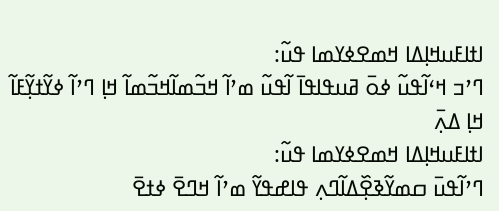ߊߙߊߓߎߞߊ߲ߡߊ ߞߘߐߦߌߘߊ ߟߎ߬:
ߣߴߏ ߞߵߊ߬ߟߎ߬ ߦߋ߫ ߥߎߟߊߟߊ߫ ߊ߬ߟߎ߬ ߘߴߊ߬ ߞߏ߬ߘߊ߬ߞߏ߬ߘߊ߬ ߞߊ߲ ߣߴߊ߬ ߦߌ߬ߙߌ߲߬ߓߊ߬ ߞߊ߲ ߡߍ߲߫
ߊߙߊߓߎߞߊ߲ߡߊ ߞߘߐߦߌߘߊ ߟߎ߬:
ߣߴߊ߬ߟߎ߫ ߛߘߌ߬ߢߐ߲߰ߡߊ߬ߣߍ߲ ߟߊߝߟߌ߬ ߘߴߊ߬ ߞߣߐ߫ ߦߙߐ߫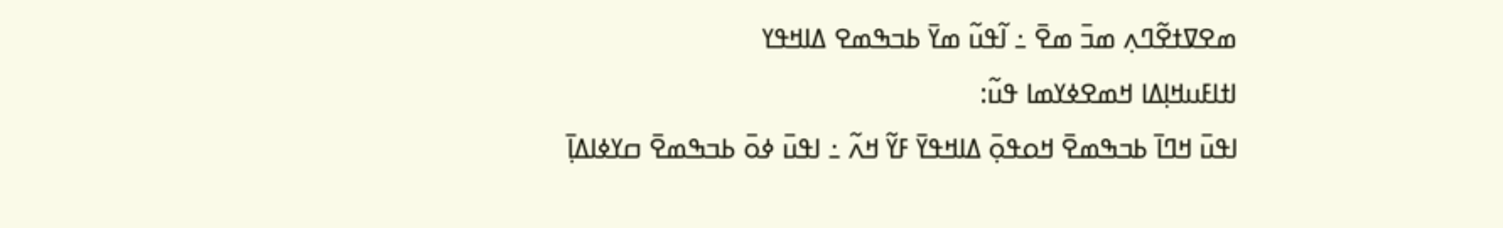ߘߐߜߙߐ߬ߣߍ߲ ߘߏ߫ ߘߐ߫ ߸ ߊ߬ߟߎ߬ ߘߌ߫ ߕߏߒߘߐ ߡߊߞߟߌ
ߊߙߊߓߎߞߊ߲ߡߊ ߞߘߐߦߌߘߊ ߟߎ߬:
ߊߟߎ߫ ߞߣߊ߫ ߕߏߒߘߐ߫ ߞߋߟߋ߲߫ ߡߊߞߟߌ߫ ߓߌ߬ ߞߍ߬ ߸ ߊߟߎ߫ ߦߋ߫ ߕߏߒߘߐ߫ ߛߌߦߊߡߊ߲߫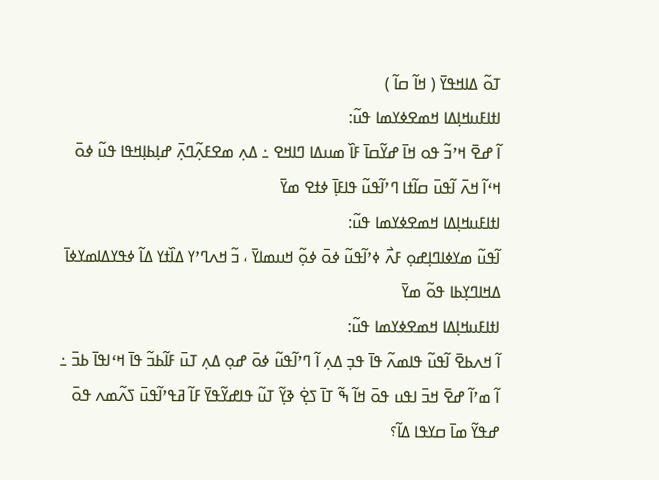ߠߋ߬ ߡߊߞߟߌ߫ ( ߞߊ߬ ߛߊ߬ )
ߊߙߊߓߎߞߊ߲ߡߊ ߞߘߐߦߌߘߊ ߟߎ߬:
ߊ߬ ߝߐ߫ ߞߴߏ߬ ߟߋ ߞߊ߫ ߝߌ߬ߛߊ߫ ߓߊ߰ ߘߎߡߊ ߣߊߞߐ ߸ ߡߍ߲ ߘߐߓߍ߲߬ߣߍ߲߫ ߝߊ߲ߕߊ߲ߞߟߊ ߟߎ߬ ߦߋ߫ ߞߵߊ߬ ߞߍ߫ ߊ߬ߟߎ߫ ߛߊ߬ߙߊ ߣߴߊ߬ߟߎ߬ ߟߊߓߊ߲߫ ߦߙߐ ߘߌ߫
ߊߙߊߓߎߞߊ߲ߡߊ ߞߘߐߦߌߘߊ ߟߎ߬:
ߊ߬ߟߎ߬ ߘߌߦߊߣߊ߲ߝߋ߲ ߓߍ߯ ߦߴߊ߬ߟߎ߬ ߦߋ߫ ߦߋ߲߬ ߞߎߘߊߌ߫ ، ߏ߬ ߞߍߣߴߌ ߡߊ߰ߙߌ ߡߊ߬ ߦߟߌߡߊߘߌߦߊ߫ ߡߞߊߣߌ߲ߕߊ ߟߋ߬ ߘߌ߫
ߊߙߊߓߎߞߊ߲ߡߊ ߞߘߐߦߌߘߊ ߟߎ߬:
ߊ߬ ߞߍߕߐ߫ ߊ߬ߟߎ߬ ߟߊߘߍ߬ ߟߊ߫ ߟߏ߲ ߡߍ߲ ߊ߬ ߣߴߊ߬ߟߎ߬ ߦߋ߫ ߝߋ߲ ߡߍ߲ ߠߎ߫ ߓߊ߬ߕߏ߬ ߟߊ߫ ߞߵߊߟߊ߫ ߕߏ߫ ߸ ߊ߬ ߘߴߊ߬ ߝߐ߫ ߞߏ߫ ߊߟߎ ߟߋ߫ ߞߊ߬ ߒ߬ ߠߊ߫ ߖߐ߲߭ ߢߌ߲߬ ߠߎ߬ ߟߊߝߌ߬ߟߌ߫ ߓߊ߬ ߥߟߴߊ߬ߟߎ߫ ߖߍ߬ߘߍ ߟߋ߫ ߝߟߌ߬ ߘߊ߫ ߛߌߟߊ ߡߊ߬؟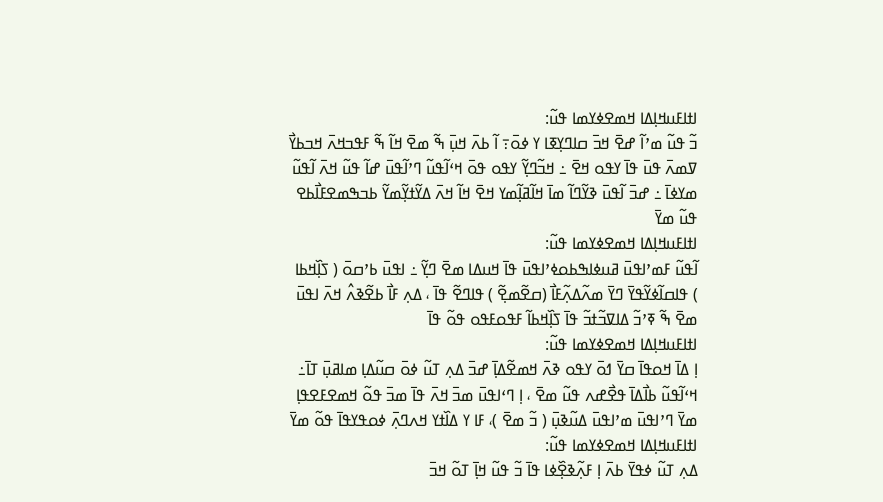ߊߙߊߓߎߞߊ߲ߡߊ ߞߘߐߦߌߘߊ ߟߎ߬:
ߏ߬ ߟߎ߬ ߘߴߊ߬ ߝߐ߫ ߞߏ߫ ߛߊߣߌ߲ߧߊ ߌ ߦߋ߫߹ ߊ߬ ߕߍ߫ ߞߎ߲߫ ߒ߬ ߘߐ߫ ߞߊ߬ ߒ߬ ߓߟߏߞߍ߫ ߞߏߕߌ߯ ߜߘߍ߫ ߟߎ߫ ߟߊ߫ ߌߟߋ ߞߐ߫ ߸ ߞߏ߬ߣߌ߲߬ ߌߟߋ ߟߋ߫ ߞߵߊ߬ߟߎ߬ ߣߴߊ߬ߟߎ߫ ߝߊ߬ ߟߎ߬ ߞߍ߫ ߊ߬ߟߎ߬ ߘߌߦߊ߫ ߸ ߝߏ߫ ߊ߬ߟߎ߫ ߢߌ߬ߣߊ߬ ߘߊ߫ ߞߊ߬ߥߊ߲߬ߘߌ ߞߐ߫ ߞߊ߬ ߞߍ߫ ߡߌ߬ߙߌ߲߬ߘߌ߬ ߕߏߒߘߐߓߊ߯ߕߐ ߟߎ߬ ߘߌ߫
ߊߙߊߓߎߞߊ߲ߡߊ ߞߘߐߦߌߘߊ ߟߎ߬:
ߊ߬ߟߎ߬ ߓߘߴߊߟߎ߫ ߥߎߦߊߒߕߋߦߴߊߟߎ߫ ߟߊ߫ ߞߎߡߊ ߘߐ߫ ߣߌ߲߬ ߸ ߊߟߎ߫ ߕߴߛߋ߫ ( ߖߊ߲߰ߞߕߊ ) ߟߊߛߊ߬ߦߌ߬ߟߌ߫ ߣߌ߫ ߘߍ߬ߡߍ߲߬ߓߊ߯ (ߛߐ߬ߘߐ߲߬ ) ߟߊߣߐ߬ ߟߊ߫ ، ߡߍ߲ ߓߊ߯ ߕߐ߬ߢߍ߮ ߞߍ߫ ߊߟߎ߫ ߘߐ߫ ߒ߬ ߧߴߏ߬ ߡߊߜߏ߬ߙߏ߬ ߟߊ߫ ߖߊ߲߰ߞߕߊ߬ ߓߟߋߓߟߋ ߟߋ߬ ߟߊ߫
ߊߙߊߓߎߞߊ߲ߡߊ ߞߘߐߦߌߘߊ ߟߎ߬:
ߊ߲ ߡߊ߫ ߞߋߟߊ߫ ߛߌ߫ ߗߋ߫ ߌߟߋ ߢߍ߫ ߞߘߐ߬ߡߊ߲߫ ߝߏ߫ ߡߍ߲ ߠߎ߬ ߦߋ߫ ߛߎ߬ߡߊ߲ ߘߊߥߎ߲߫ ߠߊ߫߸ ߞߵߊ߬ߟߎ߬ ߕߊ߯ߡߊ߫ ߟߐ߯ߝߍ ߟߎ߬ ߘߐ߫ ، ߊ߲ ߣߵߊߟߎ߫ ߘߏ߫ ߞߍ߫ ߟߊ߫ ߘߏ߫ ߟߋ߬ ߞߘߐߓߐߟߊ߲ ߘߌ߫ ߣߴߊߟߎ߫ ߘߴߊߟߎ߫ ߡߎ߬ߢߎ߲߫ ( ߏ߬ ߘߐ߫ )، ߓߊ ߌ ߡߊ߰ߙߌ ߞߍߣߍ߲߫ ߦߋߟߌߟߊ߫ ߟߋ߬ ߘߌ߫
ߊߙߊߓߎߞߊ߲ߡߊ ߞߘߐߦߌߘߊ ߟߎ߬:
ߡߍ߲ ߠߎ߬ ߦߟߌ߫ ߕߍ߫ ߊ߲ ߓߍ߲߬ߢߐ߲߰ߦߊ ߟߊ߫ ߏ߬ ߟߎ߬ ߞߊ߲߫ ߠߋ߬ ߞߏ߫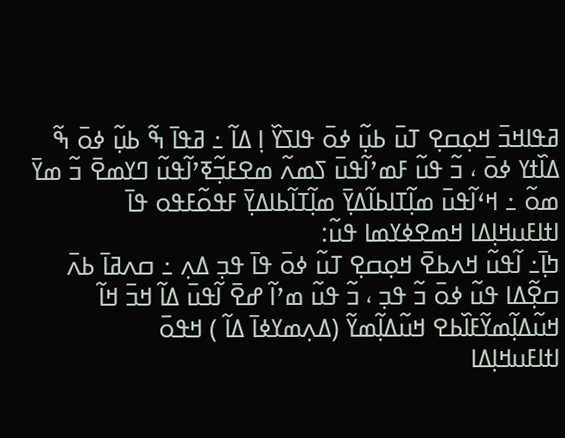ߥߟߊߞߏ߫ ߞߋ߲ߛߐ߲ ߠߎ߫ ߕߎ߲߬ ߦߋ߫ ߟߊߖߌ߰ ߊ߲ ߡߊ߬ ߸ ߥߟߊ߫ ߒ߬ ߕߎ߲߬ ߦߋ߫ ߒ߬ ߡߊ߰ߙߌ ߦߋ߫ ، ߏ߬ ߟߎ߬ ߓߘߴߊ߬ߟߎ߫ ߖߘߍ߬ ߘߐߓߏ߲߬ߧߴߊ߬ߟߎ߬ ߣߌߘߐ߫ ߏ߬ ߘߌ߫ ߘߋ߬ ߸ ߞߵߊ߬ߟߎ߫ ߘߊ߲߬ߠߊߕߊ߬ߡߌ߲߫ ߘߊ߲߬ߠߊ߬ߕߊߡߌ߲߫ ߓߟߋ߬ߓߟߋ ߟߊ߫
ߊߙߊߓߎߞߊ߲ߡߊ ߞߘߐߦߌߘߊ ߟߎ߬:
ߤߊ߲߫߸ ߊ߬ߟߎ߬ ߞߍߕߐ߫ ߞߋ߲ߛߐ߲ ߠߎ߬ ߦߋ߫ ߟߊ߫ ߟߏ߲ ߡߍ߲ ߸ ߛߍߥߊ߫ ߕߍ߫ ߛߐ߲߬ߡߊ ߟߎ߬ ߦߋ߫ ߏ߬ ߟߏ߲ ، ߏ߬ ߟߎ߬ ߘߴߊ߬ ߝߐ߫ ߊ߬ߟߎ߫ ߡߊ߬ ߞߏ߫ ߞߊ߬ ߞߎ߬ߡߊ߲߬ߘߌ߬ߓߊ߰ߕߐ ߞߎ߬ߡߊ߲߬ߘߌ߬ (ߡߍ߲ߘߌߦߊ߫ ߡߊ߬ ) ߞߟߋ߫
ߊߙߊߓߎߞߊ߲ߡߊ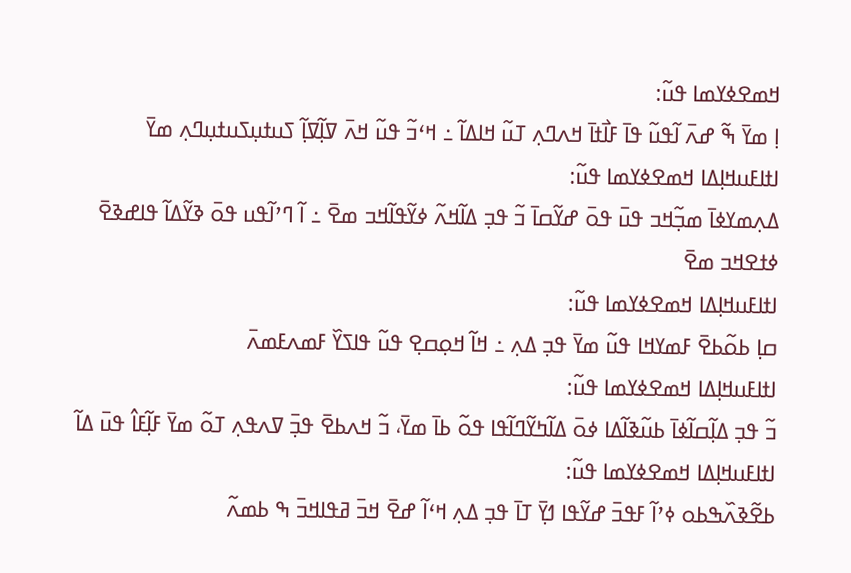ߞߘߐߦߌߘߊ ߟߎ߬:
ߊ߲ ߘߌ߫ ߒ߬ ߝߍ߫ ߊ߬ߟߎ߬ ߟߊ߫ ߓߊ߯ߙߊ߫ ߞߍߣߍ߲ ߠߎ߬ ߞߊߡߊ߬ ߸ ߞߵߏ߬ ߟߎ߬ ߞߍ߫ ߜߊ߲߬ߜߊ߲߬ ߖߎߙߎ߲ߖߎߙߎ߲ߣߍ߲ ߘߌ߫
ߊߙߊߓߎߞߊ߲ߡߊ ߞߘߐߦߌߘߊ ߟߎ߬:
ߡߍ߲ߘߌߦߊ߫ ߘߏ߲߬ߞߏ ߟߎ߫ ߟߋ߫ ߝߌ߬ߛߊ߫ ߏ߬ ߟߏ߲ ߡߊ߬ߞߍ߬ ߦߌ߬ߟߊ߬ߞߏ ߘߐ߫ ߸ ߊ߬ ߣߴߊ߬ߟߎ ߟߋ߫ ߢߌ߬ߡߊ߬ ߟߊߝߢߐ߫ ߦߙߐߞߏ ߘߐ߫
ߊߙߊߓߎߞߊ߲ߡߊ ߞߘߐߦߌߘߊ ߟߎ߬:
ߛߊ߲ ߕߋ߬ߕߐ߫ ߓߘߌߞߊ ߟߎ߬ ߘߌ߫ ߟߏ߲ ߡߍ߲ ߸ ߞߊ߬ ߞߋ߲ߛߐ߲ ߟߎ߬ ߟߊߖߌ߰ ߓߘߍߓߘߍ߫
ߊߙߊߓߎߞߊ߲ߡߊ ߞߘߐߦߌߘߊ ߟߎ߬:
ߏ߬ ߟߏ߲ ߡߊ߲߬ߛߊ߬ߦߊ߫ ߕߎ߬ߢߊ߬ߡߊ ߦߋ߫ ߡߊ߬ߤߌ߬ߣߊ߬ߟߊ ߟߋ߬ ߕߊ߫ ߘߌ߫، ߏ߬ ߞߍߕߐ߫ ߟߏ߲߫ ߜߍߟߍ߲ ߠߋ߬ ߘߌ߫ ߓߊ߲߬ߓߊ߮ ߟߎ߫ ߡߊ߬
ߊߙߊߓߎߞߊ߲ߡߊ ߞߘߐߦߌߘߊ ߟߎ߬:
ߕߐ߬ߢߍ߰ߒߕߋ ߦߴߊ߬ ߓߟߏ߫ ߝߌ߬ߟߊ ߗߌ߲߫ ߠߊ߫ ߟߏ߲ ߡߍ߲ ߞߵߊ߬ ߝߐ߫ ߞߏ߫ ߥߟߊߞߏ߫ ߒ ߕߘߍ߬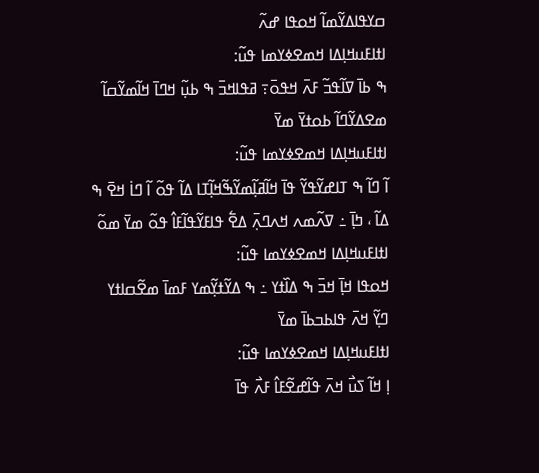ߛߌߟߊߡߌ߬ߘߊ߬ ߞߋߟߊ ߝߍ߬
ߊߙߊߓߎߞߊ߲ߡߊ ߞߘߐߦߌߘߊ ߟߎ߬:
ߒ ߕߊ߫ ߜߊ߬ߟߏ߬ ߓߍ߫ ߞߟߋ߫߹ ߥߟߊߞߏ߫ ߒ ߕߎ߲߬ ߞߣߊ߫ ߞߊ߬ߘߌ߬ߛߊ߬ ߘߐߡߌ߬ߣߊ߬ ߕߋߙߌ߫ ߘߌ߫
ߊߙߊߓߎߞߊ߲ߡߊ ߞߘߐߦߌߘߊ ߟߎ߬:
ߊ߬ ߣߊ߬ ߒ ߠߊߝߌ߬ߟߌ߬ ߟߊ߫ ߞߊ߬ߥߊ߲߬ߘߌ߬ߒ߬ߞߊ߲߬ߠߊ ߡߊ߬ ߟߋ߬ ߊ߬ ߣߊ߭ ߞߐ߫ ߒ ߡߊ߬ ، ߤߊ߲߫ ߸ ߜߍ߬ߘߍ ߞߍߣߍ߲߫ ߡߐ߱ ߟߊߓߌ߬ߟߊ߬ߓߊ߮ ߟߋ߬ ߘߌ߫ ߘߋ߬
ߊߙߊߓߎߞߊ߲ߡߊ ߞߘߐߦߌߘߊ ߟߎ߬:
ߞߋߟߊ ߞߊ߲߫ ߞߏ߫ ߒ ߡߊ߰ߙߌ ߸ ߒ ߡߌ߬ߙߌ߲߬ߘߌ ߓߘߊ߫ ߘߐ߬ߛߊߙߌ ߣߌ߲߬ ߞߍ߫ ߟߊߕߏߕߊ߫ ߘߌ߫
ߊߙߊߓߎߞߊ߲ߡߊ ߞߘߐߦߌߘߊ ߟߎ߬:
ߊ߲ ߞߊ߬ ߖߎ߯ ߞߍ߫ ߟߊ߬ߝߐ߬ߓߊ߮ ߓߍ߯ ߟߊ߫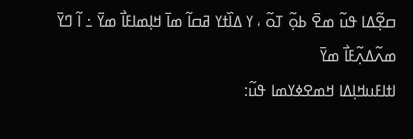ߛߐ߲߬ߡߊ ߟߎ߬ ߘߐ߫ ߕߋ߲߬ ߠߋ߬ ، ߌ ߡߊ߰ߙߌ ߥߛߊ߬ ߘߊ߫ ߞߊ߲ߘߊߓߊ߯ ߘߌ߫ ߸ ߊ߬ ߣߌ߫ ߘߍ߬ߡߍ߲߬ߓߊ߯ ߘߌ߫
ߊߙߊߓߎߞߊ߲ߡߊ ߞߘߐߦߌߘߊ ߟߎ߬: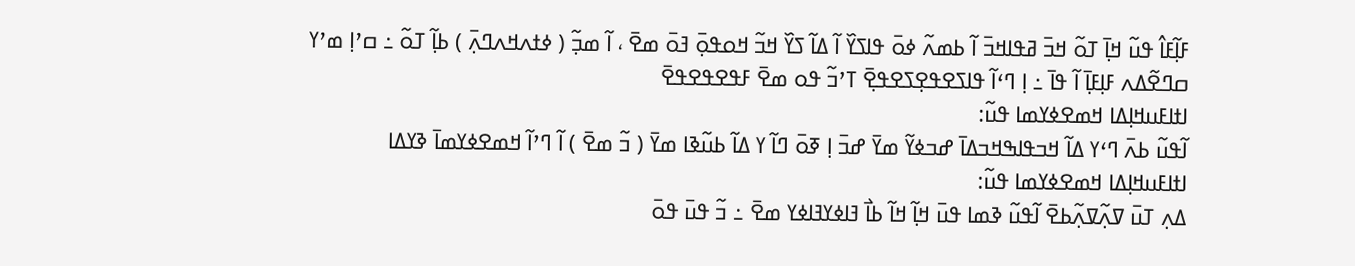ߓߊ߲߬ߓߊ߮ ߟߎ߬ ߞߊ߲߫ ߠߋ߬ ߞߏ߫ ߥߟߊߞߏ߫ ߊ߬ ߕߘߍ߬ ߦߋ߫ ߟߊߖߌ߰ ߊ߬ ߡߊ߬ ߖߌ߰ ߞߏ߬ ߞߋߟߋ߲߫ ߔߋ߫ ߘߐ߫ ، ߊ߬ ߘߏ߲߬ ( ߦߙߍߞߍߣߍ߲߫ ) ߕߊ߲߬ ߠߋ߬ ߸ ߛߴߊ߲ ߘߴߌ ߛߣߐ߬ߡߍ ߓߊ߲ߓߊ߲߫ ߊ߬ ߟߊ߫ ߸ ߊ߲ ߣߵߊ߬ ߟߊߖߐߟߐ߲ߖߐߟߐ߲߫ ߠߴߏ߬ ߟߋ ߘߐ߫ ߓߟߐߟߐߟߐ߫
ߊߙߊߓߎߞߊ߲ߡߊ ߞߘߐߦߌߘߊ ߟߎ߬:
ߊ߬ߟߎ߬ ߕߍ߫ ߣߵߌ ߡߊ߬ ߞߏߟߊߒߞߏߡߊ߫ ߝߏߦߌ߬ ߘߌ߫ ߝߏ߫ ߊ߲ ߧߋ߫ ߣߊ߬ ߌ ߡߊ߬ ߕߎ߬ߢߊ ߘߌ߫ ( ߏ߬ ߘߐ߫ ) ߊ߬ ߣߴߊ߬ ߞߘߐߦߌߘߊ߫ ߢߌߡߊ
ߊߙߊߓߎߞߊ߲ߡߊ ߞߘߐߦߌߘߊ ߟߎ߬:
ߡߍ߲ ߠߎ߫ ߜߍ߲߬ߜߍ߲߬ߕߐ߫ ߊ߬ߟߎ߬ ߢߘߊ ߟߎ߫ ߞߊ߲߬ ߞߊ߬ ߕߊ߯ ߔߊߦߌߔߊߦߌ ߘߐ߫ ߸ ߏ߬ ߟߎ߫ ߟߋ߫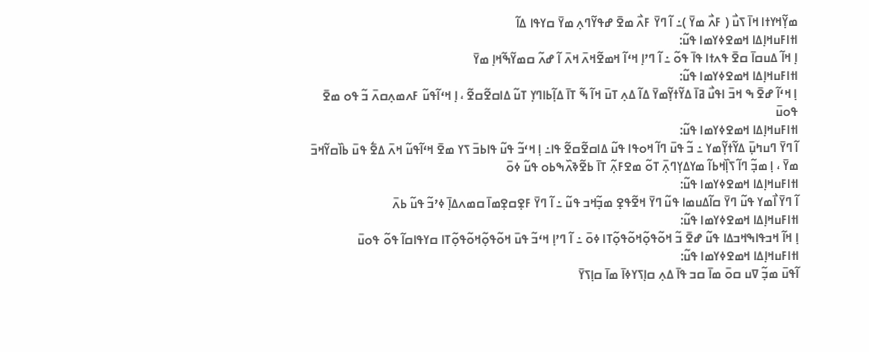ߘߌ߲߬ߞߌߙߊ ߞߊ߫ ߖߎ߯ ( ߓߍ߯ ߘߌ߫ )߸ ߊ߬ ߣߌ߫ ߓߍ߯ ߘߐ߫ ߝߟߌ߬ߣߍ߲ ߘߌ߫ ߛߌߟߊ ߡߊ߬
ߊߙߊߓߎߞߊ߲ߡߊ ߞߘߐߦߌߘߊ ߟߎ߬:
ߊ߲ ߞߊ߬ ߡߎߛߊ߫ ߛߐ߫ ߟߍߙߊ ߟߊ߫ ߟߋ߬ ߸ ߊ߬ ߣߴߊ߲ ߞߵߊ߬ ߞߘߐ߬ߞߍ߫ ߞߍ߫ ߊ߬ ߝߍ߬ ߛߘߌ߬ߒ߬ߞߊ߲ ߘߌ߫
ߊߙߊߓߎߞߊ߲ߡߊ ߞߘߐߦߌߘߊ ߟߎ߬:
ߊ߲ ߞߵߊ߬ ߝߐ߫ ߒ ߞߏ߫ ߊߟߎ߯ ߥߊ߫ ߡߌ߬ߙߌ߲߬ߘߌ߫ ߡߊ߬ ߡߍ߲ ߠߎ߫ ߞߊ߬ ߒ߬ ߠߊ߫ ߡߊ߲߬ߕߊߣߌ߲ ߠߎ߬ ߡߊߛߐ߬ߛߐ߬ ، ߊ߲ ߞߵߊ߬ߟߎ߬ ߓߍߘߍ߲ߛߍ߫ ߏ߬ ߟߋ ߘߐ߫ ߟߋߎ߫
ߊߙߊߓߎߞߊ߲ߡߊ ߞߘߐߦߌߘߊ ߟߎ߬:
ߊ߬ ߣߌ߫ ߣߎߤߎ߲߫ ߡߌ߬ߙߌ߲߬ߘߌ ߸ ߏ߬ ߟߎ߫ ߣߊ߬ ߞߋߟߊ ߟߎ߬ ߡߊߛߐ߬ߛߐ߬ ߟߊ߸ ߊ߲ ߞߵߏ߬ ߟߎ߬ ߟߊߕߏ߫ ߖߌ ߘߐ߫ ߞߵߊ߬ߟߎ߬ ߞߍ߫ ߡߐ߱ ߟߎ߫ ߕߊ߰ߛߌ߬ߞߏ߫ ߘߌ߫ ، ߊ߲ ߘߏ߲߬ ߣߊ߬ ߖߊ߲߰ߞߕߊ߬ ߘߌߡߌ߲ߣߍ߲߫ ߠߋ߬ ߘߐߓߍ߲߬ ߠߊ߫ ߕߐ߬ߢߍ߰ߒߕߋ ߟߎ߬ ߦߋ߫
ߊߙߊߓߎߞߊ߲ߡߊ ߞߘߐߦߌߘߊ ߟߎ߬:
ߊ߬ ߣߌ߫ ߊ߯ߘߌ ߟߎ߬ ߣߌ߫ ߛߊ߬ߡߎߘߊ ߟߎ߬ ߣߌ߫ ߞߐ߬ߟߐ߲ ߘߏ߲߬ߞߏ ߟߎ߬ ߸ ߊ߬ ߣߌ߫ ߓߐ߲ߛߐ߲ߘߊ߫ ߛߘߍߡߊ߲߫ ߦߴߏ߬ ߟߎ߬ ߕߍ߫
ߊߙߊߓߎߞߊ߲ߡߊ ߞߘߐߦߌߘߊ ߟߎ߬:
ߊ߲ ߞߊ߬ ߞߏߟߊߒߞߏߡߊ ߟߎ߬ ߝߐ߫ ߏ߬ ߞߋ߬ߟߋ߲߬ߞߋ߬ߟߋ߲߬ߠߊ ߦߋ߫ ߸ ߊ߬ ߣߴߊ߲ ߞߵߏ߬ ߟߎ߫ ߞߋ߬ߟߋ߲߬ߞߋ߬ߟߋ߲߬ߠߊ ߛߌߟߊߛߊ߬ ߟߋ߬ ߟߋߎ߫
ߊߙߊߓߎߞߊ߲ߡߊ ߞߘߐߦߌߘߊ ߟߎ߬:
ߊ߬ߟߎ߫ ߘߏ߲߬ ߜߎ ߛߋ߫ ߘߊ߫ ߛߏ ߟߊ߫ ߡߍ߲ ߛߊ߲ߖߌߦߊ߫ ߘߊ߫ ߛߊ߲ߖߌ߫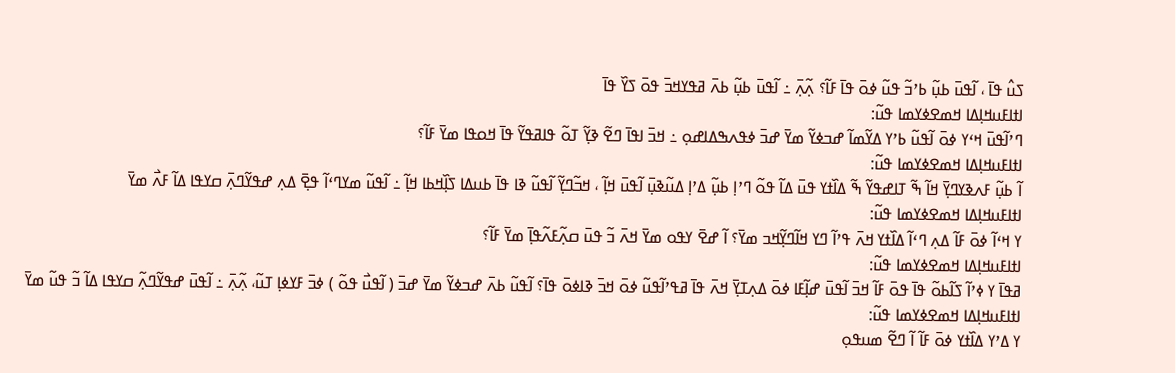ߖߎ߮ ߟߊ߫ ، ߊ߬ߟߎ߫ ߕߎ߲߬ ߕߴߏ߬ ߟߎ߬ ߦߋ߫ ߟߊ߫ ߓߊ߬؟ ߍ߲߬ߍ߲߫ ߸ ߊ߬ߟߎ߫ ߕߎ߲߬ ߕߍ߫ ߥߟߌߞߏ߫ ߟߋ߫ ߖߌ߰ ߟߊ߫
ߊߙߊߓߎߞߊ߲ߡߊ ߞߘߐߦߌߘߊ ߟߎ߬:
ߣߴߊ߬ߟߎ߫ ߞߵߌ ߦߋ߫ ߊ߬ߟߎ߬ ߕߴߌ ߡߌ߬ߘߊ߬ ߝߏߦߌ߬ ߘߌ߫ ߝߏ߫ ߦߟߍߒߡߊߝߋ߲ ߸ ߞߏ߫ ߊߟߊ߫ ߣߐ߬ ߢߌ߲߬ ߠߋ߬ ߟߊߥߟߌ߬ ߟߊ߫ ߞߋߟߊ ߘߌ߫ ߓߊ߬؟
ߊߙߊߓߎߞߊ߲ߡߊ ߞߘߐߦߌߘߊ ߟߎ߬:
ߊ߬ ߕߎ߲߬ ߓߍߢߌߣߌ߲߫ ߞߊ߬ ߒ߬ ߠߊߝߟߌ߬ ߒ߬ ߡߊ߰ߙߌ ߟߎ߫ ߡߊ߬ ߟߋ߬ ߣߴߊ߲ ߕߎ߲߬ ߡߴߊ߲ ߡߎ߬ߢߎ߲߫ ߊ߬ߟߎ߫ ߞߊ߲߬ ، ߞߏ߬ߣߌ߲߬ ߊ߬ߟߎ߬ ߢߊ ߟߊ߫ ߕߎߡߊ ߖߊ߲߰ߞߕߊ ߞߊ߲߬ ߸ ߊ߬ߟߎ߬ ߘߌߣߵߊ߬ ߟߐ߲߫ ߡߍ߲ ߝߟߌ߬ߣߍ߲߫ ߛߌߟߊ ߡߊ߬ ߓߍ߯ ߘߌ߫
ߊߙߊߓߎߞߊ߲ߡߊ ߞߘߐߦߌߘߊ ߟߎ߬:
ߌ ߞߵߊ߬ ߦߋ߫ ߓߊ߬ ߡߍ߲ ߣߵߊ߬ ߡߊ߰ߙߌ ߞߍ߫ ߟߴߊ߬ ߣߌ ߞߊ߬ߣߌ߲߬ߞߏ ߘߌ߫؟ ߊ߬ ߝߐ߫ ߌߟߋ ߘߌ߫ ߞߍ߫ ߏ߬ ߟߎ߫ ߛߍ߲߬ߓߍ߬ߟߊ߲߫ ߘߌ߫ ߓߊ߬؟
ߊߙߊߓߎߞߊ߲ߡߊ ߞߘߐߦߌߘߊ ߟߎ߬:
ߥߟߊ߫ ߌ ߦߴߊ߬ ߖߊ߬ߕߋ߬ ߟߊ߫ ߟߋ߫ ߓߊ߬ ߞߏ߫ ߊ߬ߟߎ߫ ߝߊ߲߬ߓߊ ߦߋ߫ ߡߍ߲ߠߌ߲߫ ߞߍ߫ ߟߊ߫ ߥߟߴߊ߬ߟߎ߬ ߦߋ߫ ߞߏ߫ ߢߊߦߋ߫ ߟߊ߫؟ ߊ߬ߟߎ߬ ߕߍ߫ ߝߏߦߌ߬ ߘߌ߫ ߝߏ߫ ( ߊ߬ߟߎ߯ ߟߋ߬ ) ߦߏ߫ ߓߌߦߊ߲ ߠߎ߬، ߍ߲߬ߍ߲߫ ߸ ߊ߬ߟߎ߫ ߝߟߌ߬ߣߍ߲߬ ߛߌߟߊ ߡߊ߬ ߏ߬ ߟߎ߬ ߘߌ߫
ߊߙߊߓߎߞߊ߲ߡߊ ߞߘߐߦߌߘߊ ߟߎ߬:
ߌ ߡߴߌ ߡߊ߰ߙߌ ߦߋ߫ ߓߊ߬ ߊ߬ ߣߐ߬ ߘߎߟߋ߲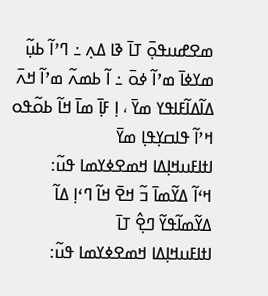ߘߐߝߎߟߋ߲߫ ߠߊ߫ ߢߊ ߡߍ߲ ߸ ߣߴߊ߬ ߕߎ߲߬ ߘߌߦߊ߫ ߘߴߊ߬ ߦߋ߫ ߸ ߊ߬ ߕߘߍ߬ ߘߴߊ߬ ߞߍ߫ ߡߊ߬ߡߊ߬ߓߊߟߌ ߘߌ߫ ، ߊ߲ ߓߊ߲߫ ߘߊ߫ ߞߊ߬ ߕߋ߬ߟߋ ߞߴߊ߬ ߟߊߛߌ߲ߟߊ߲ ߘߌ߫
ߊߙߊߓߎߞߊ߲ߡߊ ߞߘߐߦߌߘߊ ߟߎ߬:
ߞߵߊ߬ ߡߌ߬ߘߊ߫ ߏ߬ ߞߐ߫ ߞߊ߬ ߣߵߊ߲ ߡߊ߬ ߡߌ߬ߘߊ߬ߟߌ߬ ߣߐ߲߮ ߠߊ߫
ߊߙߊߓߎߞߊ߲ߡߊ ߞߘߐߦߌߘߊ ߟߎ߬: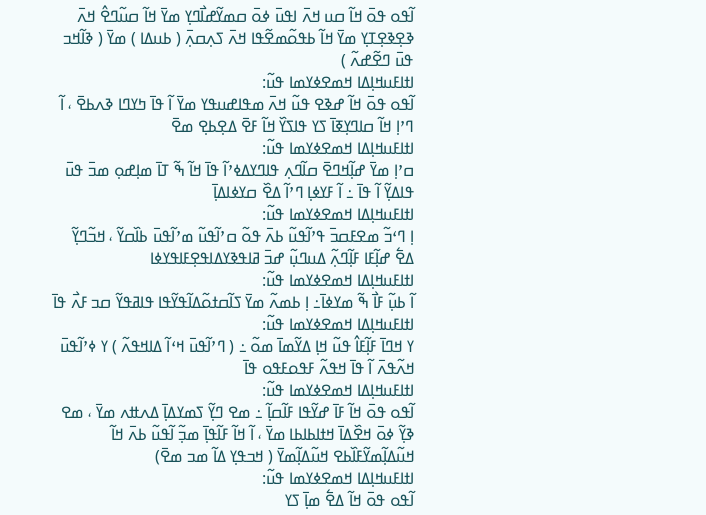ߊ߬ߟߋ ߟߋ߫ ߞߊ߬ ߛߎ ߞߍ߫ ߊߟߎ߫ ߦߋ߫ ߛߘߌ߬ߝߊ߯ߣߌ߲ ߘߌ߫ ߞߊ߬ ߛߎ߬ߣߐ߮ ߞߍ߫ ߢߐ߲ߢߐ߲ߠߌ߲ ߘߌ߫ ߞߊ߬ ߕߟߋ߬ߘߐ߬ߟߊ ߞߍ߫ ߖߍ߲ߛߍ߲߫ ( ߕߎߡߊ ) ߘߌ߫ ( ߢߊ߬ߞߏ ߟߎ߫ ߣߐ߬ߝߍ߬ )
ߊߙߊߓߎߞߊ߲ߡߊ ߞߘߐߦߌߘߊ ߟߎ߬:
ߊ߬ߟߋ ߟߋ߫ ߞߊ߬ ߝߢߐ ߟߎ߬ ߞߍ߫ ߘߟߊߝߎߟߌ ߘߌ߫ ߊ߬ ߟߊ߫ ߤߌߣߊ ߢߍߕߐ߫ ، ߊ߬ ߣߴߊ߲ ߞߊ߬ ߛߊߣߌ߲ߧߊ߫ ߖߌ ߟߊߖߌ߰ ߞߊ߬ ߓߐ߫ ߡߐ߲ߕߐ߲ ߘߐ߫
ߊߙߊߓߎߞߊ߲ߡߊ ߞߘߐߦߌߘߊ ߟߎ߬:
ߛߴߊ߲ ߘߌ߫ ߝߊ߲߬ߞߣߐ߫ ߛߊ߬ߣߍ߲ ߟߊߣߌߡߦߴߊ߬ ߟߊ߫ ߞߊ߬ ߒ߬ ߠߊ߫ ߘߊ߲ߝߋ߲ ߘߏ߫ ߟߎ߫ ߟߊߡߌ߲߬ ߊ߬ ߟߊ߫ ߸ ߊ߬ ߓߌߦߊ߲ ߣߴߊ߬ ߡߐ߰ ߛߌߦߊߡߊ߲߫
ߊߙߊߓߎߞߊ߲ߡߊ ߞߘߐߦߌߘߊ ߟߎ߬:
ߊ߲ ߣߵߏ߬ ߘߐߓߛߏ߫ ߟߴߊ߬ߟߎ߬ ߕߍ߫ ߟߋ߬ ߛߴߊ߬ߟߎ߬ ߘߴߊ߬ߟߎ߫ ߕߊ߰ߛߌ߬ ، ߞߏ߬ߣߌ߲߬ ߡߐ߱ ߝߊ߲߬ߓߊ ߓߊ߲߬ߣߍ߲߬ ߡߎߣߎ߲߬ ߝߏ߫ ߥߊߟߢߌߡߊߟߐ߲ߓߊߟߌߦߊ
ߊߙߊߓߎߞߊ߲ߡߊ ߞߘߐߦߌߘߊ ߟߎ߬:
ߊ߬ ߕߎ߲߬ ߓߊ߯ ߒ߬ ߘߌߦߊ߫߸ ߊ߲ ߕߘߍ߬ ߘߌ߫ ߖߊ߬ߛߙߋ߬ߡߊ߬ߟߌ߬ߟߊ ߟߊߥߟߌ߬ ߛߏ ߓߍ߯ ߟߊ߫
ߊߙߊߓߎߞߊ߲ߡߊ ߞߘߐߦߌߘߊ ߟߎ߬:
ߌ ߞߣߊ߫ ߓߊ߲߬ߓߊ߮ ߟߎ߬ ߞߊ߲ ߡߌ߬ߘߊ߫ ߘߋ߬ ߸ ( ߣߴߊ߬ߟߎ߫ ߞߵߊ߬ ߡߊߞߟߍ߬ ) ߌ ߦߴߊ߬ߟߎ߫ ߞߍ߬ߟߍ߫ ߊ߬ ߟߊ߫ ߞߟߍ߬ ߓߟߋߓߟߋ ߟߊ߫
ߊߙߊߓߎߞߊ߲ߡߊ ߞߘߐߦߌߘߊ ߟߎ߬:
ߊ߬ߟߋ ߟߋ߫ ߞߊ߬ ߓߊ߫ ߝߌ߬ߟߊ ߓߊ߬ߛߊ߲߬ ߸ ߘߐ ߣߌ߲߬ ߖߘߌߡߊ߲߫ ߡߍߚߍ ߘߌ߫ ، ߘߐ ߢߌ߲߬ ߦߋ߫ ߞߐ߰ߡߊ߫ ߞߙߊߕߊߕߊ ߘߌ߫ ، ߊ߬ ߞߊ߬ ߓߊ߬ߟߊ߲߫ ߘߏ߲߬ ߊ߬ߟߎ߬ ߕߍ߫ ߞߊ߬ ߞߎ߬ߡߊ߲߬ߘߌ߬ߓߊ߰ߕߐ ߞߎ߬ߡߊ߲߬ߘߌ߫ ( ߞߏߟߌ߲ ߡߊ߬ ߘߏ ߘߐ߫)
ߊߙߊߓߎߞߊ߲ߡߊ ߞߘߐߦߌߘߊ ߟߎ߬:
ߊ߬ߟߋ ߟߋ߫ ߞߊ߬ ߡߐ߱ ߘߊ߲߫ ߖߌ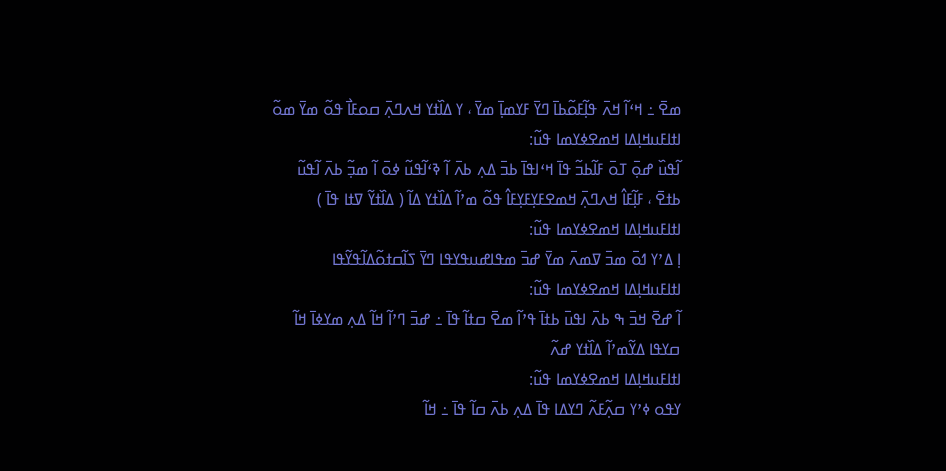ߘߐ߫ ߸ ߞߵߊ߬ ߞߍ߫ ߟߊ߲߬ߓߋ߬ߕߊ߫ ߣߌ߫ ߓߌߘߊ߲߫ ߘߌ߫ ، ߌ ߡߊ߰ߙߌ ߞߍߣߍ߲߫ ߛߋߓߊ߯ ߟߋ߬ ߘߌ߫ ߘߋ߬
ߊߙߊߓߎߞߊ߲ߡߊ ߞߘߐߦߌߘߊ ߟߎ߬:
ߊ߬ߟߎ߰ ߝߋ߲߫ ߠߋ߫ ߓߊ߬ߕߏ߬ ߟߊ߫ ߞߵߊߟߊ߫ ߕߏ߫ ߡߍ߲ ߕߍ߫ ߊ߬ ߢߵߊ߬ߟߎ߬ ߦߋ߫ ߊ߬ ߘߏ߲߬ ߕߍ߫ ߊ߬ߟߎ߬ ߕߙߐ߫ ، ߓߊ߲߬ߓߊ߮ ߞߍߣߍ߲߫ ߞߘߐߓߌ߲ߓߌ߲ߓߊ߮ ߟߋ߬ ߘߴߊ߬ ߡߊ߰ߙߌ ߡߊ߬ ( ߡߊ߰ߙߌ߬ ߜߙߊ ߟߊ߫ )
ߊߙߊߓߎߞߊ߲ߡߊ ߞߘߐߦߌߘߊ ߟߎ߬:
ߊ߲ ߡߴߌ ߗߋ߫ ߘߏ߫ ߜߘߍ߫ ߘߌ߫ ߝߏ߫ ߘߟߊߝߎߟߌߟߊ ߣߌ߫ ߖߊ߬ߛߙߋ߬ߡߊ߬ߟߌ߬ߟߊ
ߊߙߊߓߎߞߊ߲ߡߊ ߞߘߐߦߌߘߊ ߟߎ߬:
ߊ߬ ߝߐ߫ ߞߏ߫ ߒ ߕߍ߫ ߊߟߎ߫ ߕߙߊ߫ ߟߴߊ߬ ߘߐ߫ ߛߙߊ߬ ߟߊ߫ ߸ ߝߏ߫ ߣߴߊ߬ ߞߊ߬ ߡߍ߲ ߘߌߦߊ߫ ߞߊ߬ ߛߌߟߊ ߡߌ߬ߘߴߊ߬ ߡߊ߰ߙߌ ߝߍ߬
ߊߙߊߓߎߞߊ߲ߡߊ ߞߘߐߦߌߘߊ ߟߎ߬:
ߌߟߋ ߦߴߌ ߛߍ߲߬ߓߍ߬ ߣߌߡߊ ߟߊ߫ ߡߍ߲ ߕߍ߫ ߛߊ߬ ߟߊ߫ ߸ ߞߊ߬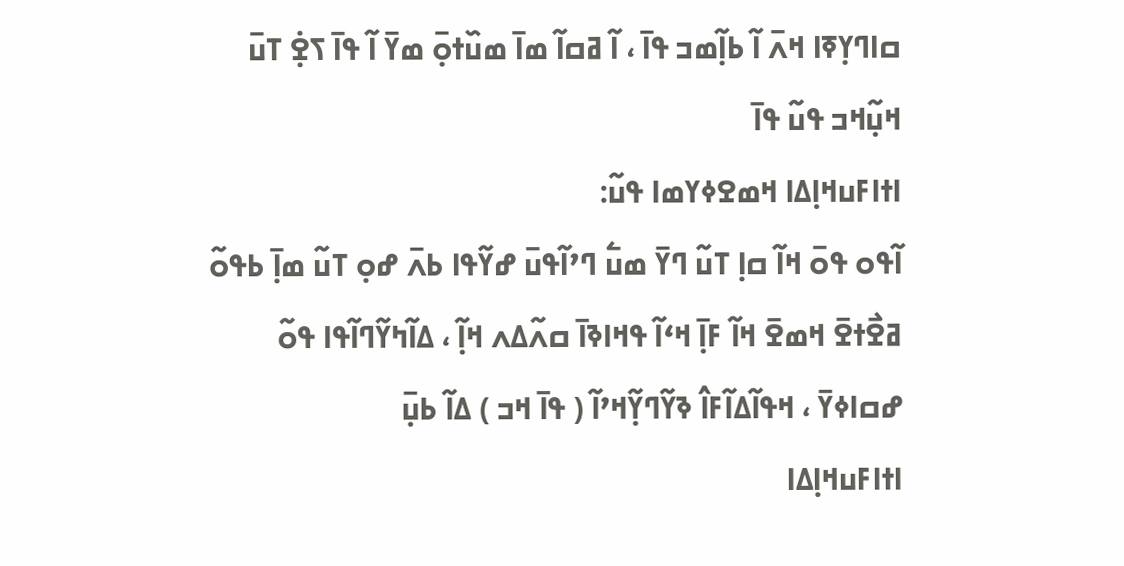ߛߊߣߌ߲ߧߊ ߞߍ߫ ߊ߬ ߕߊ߲߬ߘߏ ߟߊ߫ ، ߊ߬ ߥߛߊ߬ ߘߊ߫ ߘߎ߰ߙߋ߲߫ ߘߌ߫ ߊ߬ ߟߊ߫ ߖߐ߲߭ ߠߎ߫ ߞߎ߲߬ߞߏ ߟߎ߬ ߟߊ߫
ߊߙߊߓߎߞߊ߲ߡߊ ߞߘߐߦߌߘߊ ߟߎ߬:
ߊ߬ߟߋ ߟߋ߫ ߞߊ߬ ߛߊ߲ ߠߎ߬ ߣߌ߫ ߘߎ߱ ߣߴߊ߬ߟߎ߫ ߝߌ߬ߟߊ ߕߍ߫ ߝߋ߲ ߠߎ߬ ߘߊ߲߫ ߕߟߋ߬ ߥߐ߯ߙߐ߫ ߞߘߐ߫ ߞߊ߬ ߓߊ߲߫ ߞߵߊ߬ ߟߞߊߢߊ߫ ߛߍ߬ߡߍ ߞߊ߲߬ ، ߡߊ߬ߤߌ߬ߣߊ߬ߟߊ ߟߋ߬ ߝߛߊߦߌ߫ ، ߞߟߊ߬ߡߊ߬ߓߊ߮ ߢߌ߬ߣߌ߲߬ߞߴߊ߬ ( ߟߊ߫ ߞߏ ) ߡߊ߬ ߕߎ߲߫
ߊߙߊߓߎߞߊ߲ߡߊ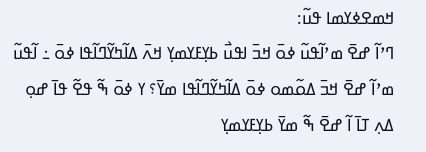ߞߘߐߦߌߘߊ ߟߎ߬:
ߣߴߊ߬ ߝߐ߫ ߘߴߊ߬ߟߎ߬ ߦߋ߫ ߞߏ߫ ߊߟߎ߯ ߕߌ߲ߓߌߘߌ߲ ߞߍ߫ ߡߊ߬ߤߌ߬ߣߊ߬ߟߊ ߦߋ߫ ߸ ߊ߬ߟߎ߬ ߘߴߊ߬ ߝߐ߫ ߞߏ߫ ߡߋ߬ߘߋ ߦߋ߫ ߡߊ߬ߤߌ߬ߣߊ߬ߟߊ ߘߌ߫؟ ߌ ߦߋ߫ ߒ߬ ߟߐ߬ ߟߊ߫ ߝߋ߲ ߡߍ߲ ߠߊ߫ ߊ߬ ߝߐ߫ ߒ߬ ߘߌ߫ ߕߌ߲ߓߌߘߌ߲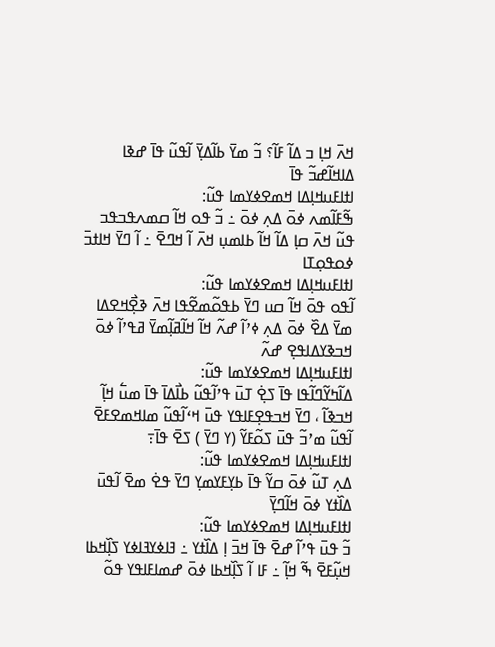ߞߍ߫ ߞߊ߲ ߏ ߡߊ߬ ߓߊ߬؟ ߏ߬ ߘߌ߫ ߕߊ߬ߡߌ߲߫ ߊ߬ߟߎ߬ ߟߊ߫ ߝߢߊ ߡߊߞߊ߬ߝߏ߬ ߟߊ߫
ߊߙߊߓߎߞߊ߲ߡߊ ߞߘߐߦߌߘߊ ߟߎ߬:
ߒ߬ߓߊ߬ߘߍ ߦߋ߫ ߡߍ߲ ߦߋ߫ ߸ ߏ߬ ߟߋ ߞߊ߬ ߛߘߍߟߏߟߏ ߟߎ߬ ߞߍ߫ ߛߊ߲ ߡߊ߬ ߞߊ߬ ߕߊߘߎ߲ ߞߍ߫ ߊ߬ ߞߣߐ߫ ߸ ߊ߬ ߣߌ߫ ߞߊߙߏ߫ ߦߋߟߋ߲ߠߊ
ߊߙߊߓߎߞߊ߲ߡߊ ߞߘߐߦߌߘߊ ߟߎ߬:
ߊ߬ߟߋ ߟߋ߫ ߞߊ߬ ߛߎ ߣߌ߫ ߕߟߋ߬ߘߐ߬ߟߊ ߞߍ߫ ߢߐ߲߯ߞߐߡߊ ߘߌ߫ ߡߐ߰ ߦߋ߫ ߡߍ߲ ߦߴߊ߬ ߝߍ߬ ߞߊ߬ ߞߊ߬ߥߊ߲߬ߘߌ߫ ߥߟߴߊ߬ ߦߋ߫ ߞߏߢߌߡߊߟߐ߲ ߝߍ߬
ߊߙߊߓߎߞߊ߲ߡߊ ߞߘߐߦߌߘߊ ߟߎ߬:
ߡߊ߬ߤߌ߬ߣߊ߬ߟߊ ߟߊ߫ ߖߐ߲߭ ߠߎ߫ ߟߴߊ߬ߟߎ߬ ߕߊ߯ߡߊ߫ ߟߊ߫ ߘߎ߱ ߞߊ߲߬ ߞߏߢߊ߬ ، ߣߌ߫ ߞߏߟߐ߲ߓߊߟߌ ߟߎ߫ ߞߵߊ߬ߟߎ߬ ߘߊߞߘߐߓߐ߫ ߊ߬ߟߎ߬ ߘߴߏ߬ ߟߎ߫ ߖߋ߬ߓߌ߬ (ߌ ߣߌ߫ ) ߖߐ߫ ߟߊ߫߹
ߊߙߊߓߎߞߊ߲ߡߊ ߞߘߐߦߌߘߊ ߟߎ߬:
ߡߍ߲ ߠߎ߬ ߦߋ߫ ߛߌ߬ ߟߊ߫ ߕߌ߲ߓߌߘߌ߲ ߣߌ߫ ߟߐ߭ ߘߐ߫ ߊ߬ߟߎ߫ ߡߊ߰ߙߌ ߦߋ߫ ߞߊ߬ߣߌ߲߫
ߊߙߊߓߎߞߊ߲ߡߊ ߞߘߐߦߌߘߊ ߟߎ߬:
ߏ߬ ߟߎ߫ ߟߴߊ߬ ߝߐ߫ ߟߊ߫ ߞߏ߫ ߊ߲ ߡߊ߰ߙߌ ߸ ߔߊߦߌߔߊߦߌ ߖߊ߲߰ߞߕߊ ߞߎ߲߬ߓߐ߫ ߒ߬ ߞߊ߲߬ ߸ ߓߊ ߊ߬ ߖߊ߲߰ߞߕߊ ߦߋ߫ ߝߘߊߓߊߟߌ ߟߋ߬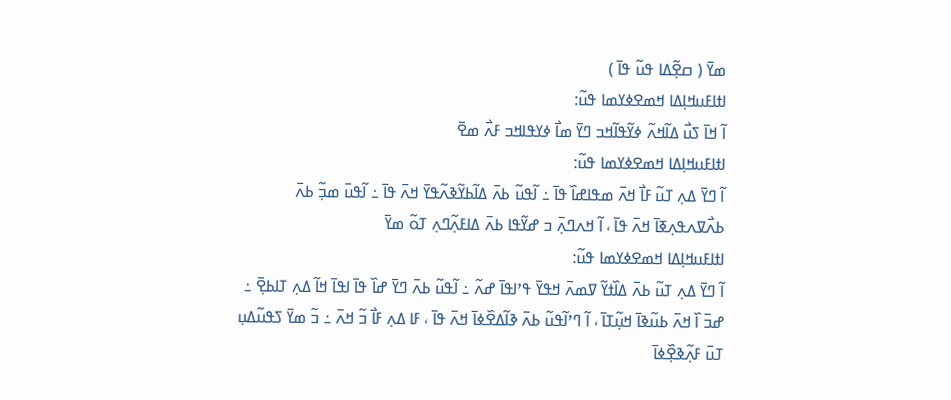ߘߌ߫ ( ߛߐ߲߬ߡߊ ߟߎ߬ ߟߊ߫ )
ߊߙߊߓߎߞߊ߲ߡߊ ߞߘߐߦߌߘߊ ߟߎ߬:
ߊ߬ ߞߊ߫ ߖߎ߯ ߡߊ߬ߞߍ߬ ߦߌ߬ߟߊ߬ߞߏ ߣߌ߫ ߘߊ߯ ߦߌߟߊߞߏ ߓߍ߯ ߘߐ߫
ߊߙߊߓߎߞߊ߲ߡߊ ߞߘߐߦߌߘߊ ߟߎ߬:
ߊ߬ ߣߌ߫ ߡߍ߲ ߠߎ߬ ߓߊ߯ ߞߍ߫ ߘߟߊߝߊ߰ ߟߊ߫ ߸ ߊ߬ߟߎ߬ ߕߍ߫ ߡߊ߬ߕߌ߬ߢߍ߬ߟߌ߫ ߞߍ߫ ߟߊ߫ ߸ ߊ߬ߟߎ߫ ߘߏ߲߬ ߕߍ߫ ߕߍ߯ߜߍߟߍ߲ߧߊ߫ ߞߍ߫ ߟߊ߫ ، ߊ߬ ߞߍߣߍ߲߫ ߏ ߝߌ߬ߟߊ ߕߍ߫ ߡߊߓߍ߲߬ߣߍ߲ ߠߋ߬ ߘߌ߫
ߊߙߊߓߎߞߊ߲ߡߊ ߞߘߐߦߌߘߊ ߟߎ߬:
ߊ߬ ߣߌ߫ ߡߍ߲ ߠߎ߬ ߕߍ߫ ߡߊ߰ߙߌ߬ ߜߘߍ߫ ߞߟߌ߫ ߟߴߊߟߊ߫ ߝߍ߬ ߸ ߊ߬ߟߎ߬ ߕߍ߫ ߣߌ߫ ߝߊ߰ ߟߊ߫ ߊߟߊ߫ ߞߊ߬ ߡߍ߲ ߠߊߕߐ߲߫ ߸ ߝߏ߫ ߊ߰ ߞߍ߫ ߕߎ߬ߢߊ߫ ߞߎ߲߬ߠߊ߫ ، ߊ߬ ߣߴߊ߬ߟߎ߬ ߕߍ߫ ߢߊ߬ߡߐ߰ߦߊ߫ ߞߍ߫ ߟߊ߫ ، ߓߊ ߡߍ߲ ߓߊ߯ ߏ߬ ߞߍ߫ ߸ ߏ߬ ߘߌ߫ ߖߟߎ߬ߡߎ߲ ߠߎ߫ ߓߍ߲߬ߢߐ߲߰ߦߊ߫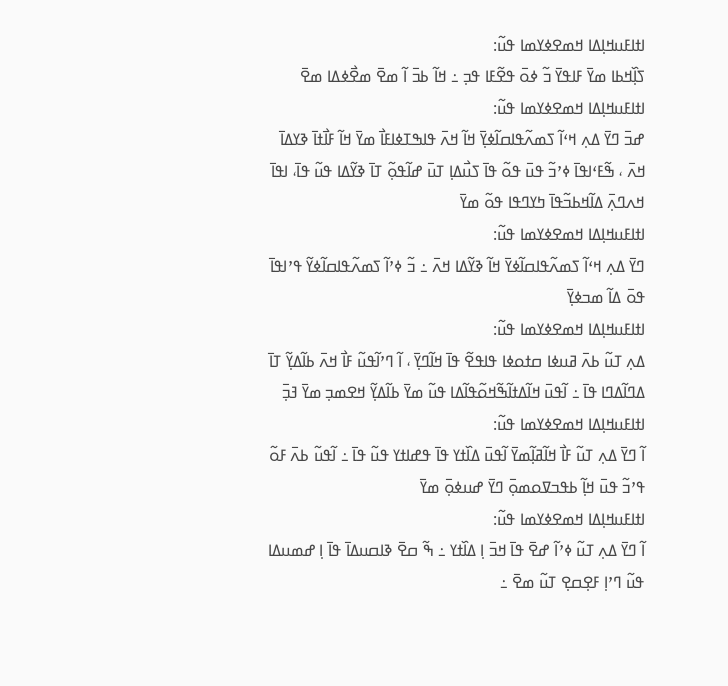ߊߙߊߓߎߞߊ߲ߡߊ ߞߘߐߦߌߘߊ ߟߎ߬:
ߖߊ߲߰ߞߕߊ ߘߌ߫ ߓߊߟߌ߫ ߏ߬ ߦߋ߫ ߟߐ߬ߓߊ ߟߏ߲ ߸ ߞߊ߬ ߕߏ߫ ߊ߬ ߘߐ߫ ߘߐ߯ߦߡߊ ߘߐ߫
ߊߙߊߓߎߞߊ߲ߡߊ ߞߘߐߦߌߘߊ ߟߎ߬:
ߝߏ߫ ߣߌ߫ ߡߍ߲ ߞߵߊ߬ ߖߘߍ߬ߟߊߛߊ߬ߦߌ߲߫ ߞߊ߬ ߞߍ߫ ߟߊߒߠߦߊߓߊ߯ ߘߌ߫ ߞߊ߬ ߓߊ߯ߙߊ߫ ߢߌߡߊ߫ ߞߍ߫ ، ߒ߬ߓߵߊߟߊ߫ ߦߴߏ߬ ߟߎ߫ ߟߋ߬ ߟߊ߫ ߖߎ߯ߡߊ߲ ߠߎ߫ ߝߊ߬ߟߋ߲߬ ߠߊ߫ ߢߌ߬ߡߊ ߟߎ߬ ߟߊ߫، ߊߟߊ߫ ߞߍߣߍ߲߫ ߡߊ߬ߞߕߏ߬ߟߊ߫ ߤߌߣߟߊ ߟߋ߬ ߘߌ߫
ߊߙߊߓߎߞߊ߲ߡߊ ߞߘߐߦߌߘߊ ߟߎ߬:
ߣߌ߫ ߡߍ߲ ߞߵߊ߬ ߖߘߍ߬ߟߊߛߊ߬ߦߌ߫ ߞߊ߬ ߢߌ߬ߡߊ ߞߍ߫ ߸ ߏ߬ ߦߴߊ߬ ߖߘߍ߬ߟߊߛߊ߬ߦߌ߬ ߟߴߊߟߊ߫ ߟߋ߫ ߡߊ߬ ߘߏߦߌ߲߫
ߊߙߊߓߎߞߊ߲ߡߊ ߞߘߐߦߌߘߊ ߟߎ߬:
ߡߍ߲ ߠߎ߬ ߕߍ߫ ߥߎߦߊ ߛߙߋߦߊ ߟߊߟߐ߬ ߟߊ߫ ߞߊ߬ߣߌ߲߫ ، ߊ߬ ߣߴߊ߬ߟߎ߬ ߓߊ߯ ߞߍ߫ ߕߊ߬ߡߌ߲߬ ߠߊ߫ ߡߣߊ߬ߡߣߊ ߟߊ߫ ߸ ߊ߬ߟߎ߫ ߞߊ߬ߡߙߊ߬ߒ߬ߞߋ߬ߟߊ߬ߡߊ ߟߎ߬ ߘߌ߫ ߕߊ߬ߡߌ߲߬ ߞߐߘߏ߲ ߘߌ߫ ߔߏ߲߫
ߊߙߊߓߎߞߊ߲ߡߊ ߞߘߐߦߌߘߊ ߟߎ߬:
ߊ߬ ߣߌ߫ ߡߍ߲ ߠߎ߬ ߓߊ߯ ߞߊ߬ߥߊ߲߬ߘߌ߫ ߊ߬ߟߎ߫ ߡߊ߰ߙߌ ߟߊ߫ ߟߝߊߙߌ ߟߎ߬ ߟߊ߫ ߸ ߊ߬ߟߎ߬ ߕߍ߫ ߓߋ߬ ߟߴߏ߬ ߟߎ߫ ߞߊ߲߬ ߕߟߏߜߋߘߋ߲߫ ߣߌ߫ ߝߎߦߋ߲߫ ߘߌ߫
ߊߙߊߓߎߞߊ߲ߡߊ ߞߘߐߦߌߘߊ ߟߎ߬:
ߊ߬ ߣߌ߫ ߡߍ߲ ߠߎ߬ ߦߴߊ߬ ߝߐ߫ ߟߊ߫ ߞߏ߫ ߊ߲ ߡߊ߰ߙߌ ߸ ߒ߬ ߛߐ߫ ߢߊߛߎߡߊ߫ ߟߊ߫ ߊ߲ ߝߘߎߡߊ ߟߎ߬ ߣߴߊ߲ ߓߐ߲ߛߐ߲ ߠߎ߬ ߘߐ߫ ߸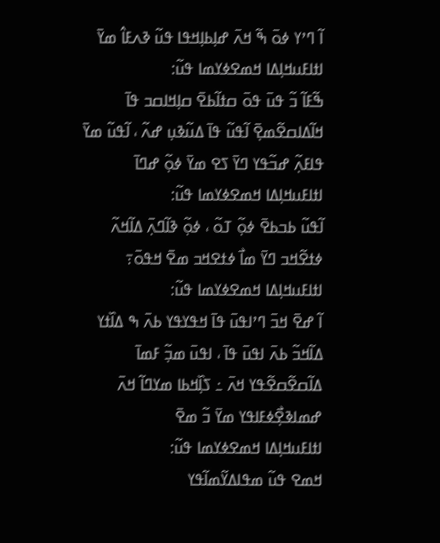ߊ߬ ߣߴߌ ߦߋ߫ ߒ߬ ߞߍ߫ ߝߊ߲ߕߊ߲ߞߟߊ ߟߎ߬ ߢߍߓߊ߮ ߘߌ߫
ߊߙߊߓߎߞߊ߲ߡߊ ߞߘߐߦߌߘߊ ߟߎ߬:
ߒ߬ߓߊ߬ ߏ߬ ߟߎ߫ ߟߋ߫ ߛߙߊ߬ߕߐ߫ ߛߊ߲ߞߊߛߏ ߟߊ߫ ߞߊ߬ߡߊߛߐ߬ߘߐ߲߫ ߊ߬ߟߎ߬ ߟߊ߫ ߡߎ߬ߢߎ߲ ߝߍ߬ ، ߊ߬ߟߎ߬ ߘߌ߫ ߟߊߓߍ߲߬ ߝߏ߬ߟߌ ߣߌ߫ ߖߐ ߘߌ߫ ߦߋ߲߬ ߝߣߊ߫
ߊߙߊߓߎߞߊ߲ߡߊ ߞߘߐߦߌߘߊ ߟߎ߬:
ߊ߬ߟߎ߬ ߕߏߕߐ߫ ߦߋ߲߬ ߠߋ߬ ، ߦߋ߲߬ ߢߊ߬ߣߍ߲߫ ߡߊ߬ߞߍ߬ ߦߙߐ߬ߞߏ ߣߌ߫ ߘߊ߯ ߦߙߐߞߏ ߘߐ߫ ߞߟߋ߫߹
ߊߙߊߓߎߞߊ߲ߡߊ ߞߘߐߦߌߘߊ ߟߎ߬:
ߊ߬ ߝߐ߫ ߞߏ߫ ߣߴߊߟߎ߫ ߟߊ߫ ߞߟߌߟߌ ߕߍ߫ ߒ ߡߊ߰ߙߌ ߡߊ߬ߞߏ߬ ߕߍ߫ ߊߟߎ߫ ߟߊ߫ ، ߊߟߎ߫ ߘߏ߲߬ ߓߘߊ߫ ߡߊ߬ߛߐ߬ߛߐ߬ߟߌ ߞߍ߫ ߸ ߖߊ߲߰ߞߕߊ ߘߌߣߊ߬ ߞߍ߫ ߝߘߊߢߐ߲߯ߦߓߊߟߌ ߘߌ߫ ߏ߬ ߘߐ߫
ߊߙߊߓߎߞߊ߲ߡߊ ߞߘߐߦߌߘߊ ߟߎ߬:
ߞߘߐ ߟߎ߬ ߘߟߊߡߌ߬ߘߊ߬ߟߌ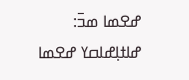ߝߐߘߊ ߘߏ߫: ߝߊߙߊ߲ߝߊߛߌ ߝߐߘߊ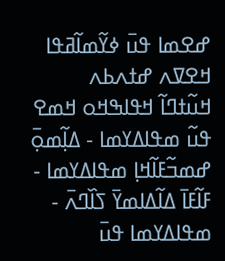ߝߐߘߊ ߟߎ߫ ߦߌ߬ߘߊ߬ߥߟߊ ߞߐߜߍ ߝߙߍߕߍ
ߞߎ߬ߙߣߊ߬ ߞߟߊߒߞߋ ߞߘߐ ߟߎ߬ ߘߟߊߡߌߘߊ - ߡߊ߲߬ߘߋ߲߫ ߝߘߏ߬ߓߊ߬ߞߊ߲ ߘߟߊߡߌߘߊ - ߓߊ߬ߓߊ߫ ߡߊ߬ߡߊߘߌ߫ ߖߊ߰ߣߍ߫ - ߘߟߊߡߌߘߊ ߟߎ߫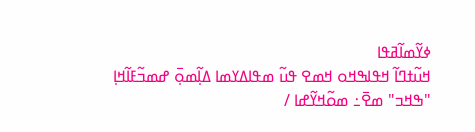ߦߌ߬ߘߊ߬ߥߟߊ
ߞߎ߬ߙߣߊ߬ ߞߟߊߒߞߋ ߞߘߐ ߟߎ߬ ߘߟߊߡߌߘߊ ߡߊ߲߬ߘߋ߲߫ ߝߘߏ߬ߓߊ߬ߞߊ߲ "ߒߞߏ" ߘߐ߫߸ ߘߋ߬ߞߌ߬ߝߊ /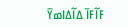ߓߊ߬ߓߊ߫ ߡߊ߬ߡߊߘߌ߫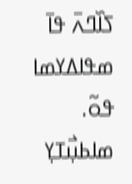ߖߊ߰ߣߍ߫ ߟߊ߫ ߘߟߊߡߌߘߊ ߟߋ߬.
ߘߊߕߎ߲߯ߠߌ߲